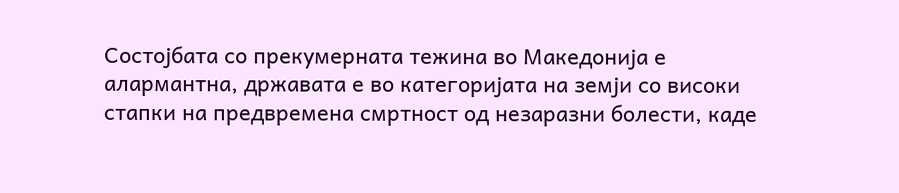Состојбата со прекумерната тежина во Македонија е алармантна, државата е во категоријата на земји со високи стапки на предвремена смртност од незаразни болести, каде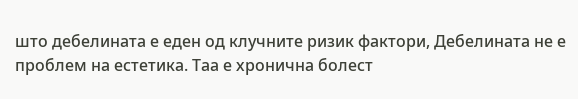што дебелината е еден од клучните ризик фактори, Дебелината не е проблем на естетика. Таа е хронична болест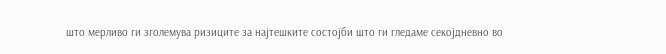што мерливо ги зголемува ризиците за најтешките состојби што ги гледаме секојдневно во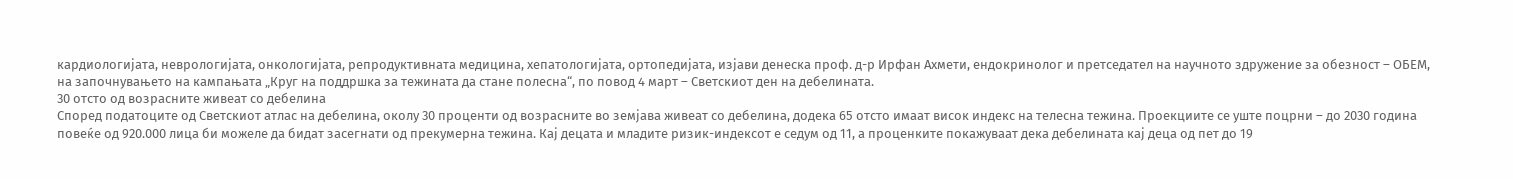кардиологијата, неврологијата, онкологијата, репродуктивната медицина, хепатологијата, ортопедијата, изјави денеска проф. д-р Ирфан Ахмети, ендокринолог и претседател на научното здружение за обезност – ОБЕМ, на започнувањето на кампањата „Круг на поддршка за тежината да стане полесна“, по повод 4 март – Светскиот ден на дебелината.
30 отсто од возрасните живеат со дебелина
Според податоците од Светскиот атлас на дебелина, околу 30 проценти од возрасните во земјава живеат со дебелина, додека 65 отсто имаат висок индекс на телесна тежина. Проекциите се уште поцрни – до 2030 година повеќе од 920.000 лица би можеле да бидат засегнати од прекумерна тежина. Кај децата и младите ризик-индексот е седум од 11, а проценките покажуваат дека дебелината кај деца од пет до 19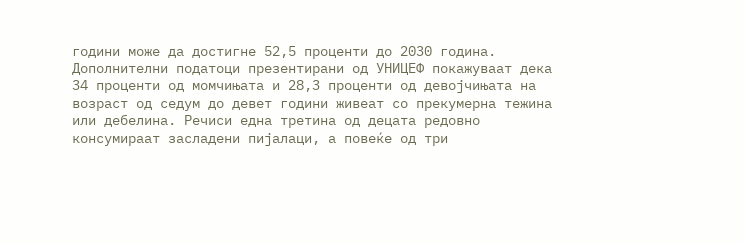години може да достигне 52,5 проценти до 2030 година.
Дополнителни податоци презентирани од УНИЦЕФ покажуваат дека 34 проценти од момчињата и 28,3 проценти од девојчињата на возраст од седум до девет години живеат со прекумерна тежина или дебелина. Речиси една третина од децата редовно консумираат засладени пијалаци, а повеќе од три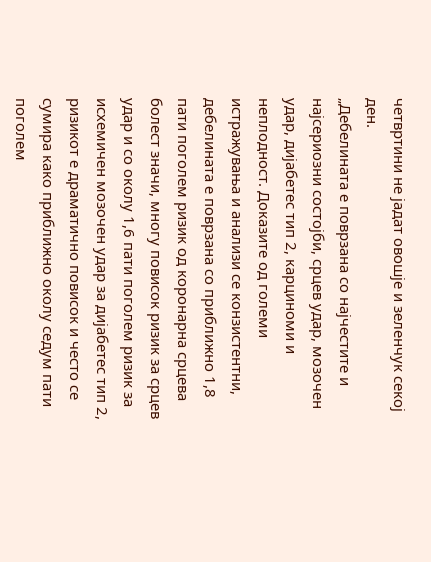четвртини не јадат овошје и зеленчук секој ден.
„Дебелината е поврзана со најчестите и најсериозни состојби, срцев удар, мозочен удар, дијабетес тип 2, карциноми и неплодност. Доказите од големи истражувања и анализи се конзистентни, дебелината е поврзана со приближно 1,8 пати поголем ризик од коронарна срцева болест значи, многу повисок ризик за срцев удар и со околу 1,6 пати поголем ризик за исхемичен мозочен удар за дијабетес тип 2, ризикот е драматично повисок и често се сумира како приближно околу седум пати поголем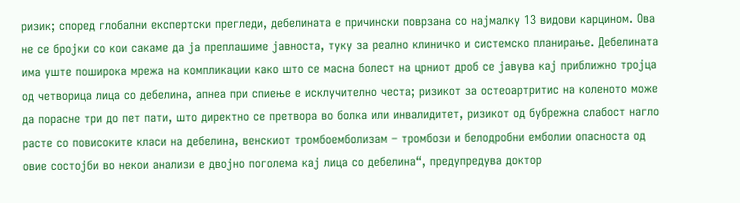ризик; според глобални експертски прегледи, дебелината е причински поврзана со најмалку 13 видови карцином. Ова не се бројки со кои сакаме да ја преплашиме јавноста, туку за реално клиничко и системско планирање. Дебелината има уште поширока мрежа на компликации како што се масна болест на црниот дроб се јавува кај приближно тројца од четворица лица со дебелина, апнеа при спиење е исклучително честа; ризикот за остеоартритис на коленото може да порасне три до пет пати, што директно се претвора во болка или инвалидитет, ризикот од бубрежна слабост нагло расте со повисоките класи на дебелина, венскиот тромбоемболизам – тромбози и белодробни емболии опасноста од овие состојби во некои анализи е двојно поголема кај лица со дебелина“, предупредува доктор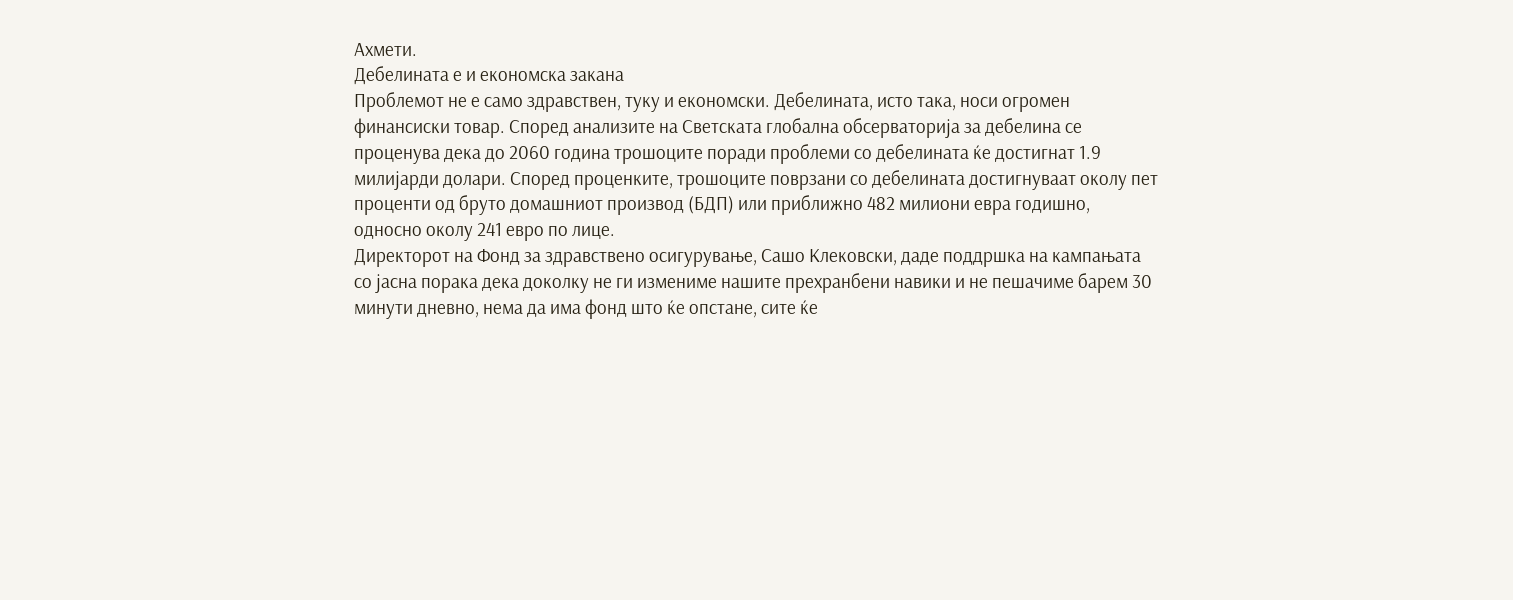Ахмети.
Дебелината е и економска закана
Проблемот не е само здравствен, туку и економски. Дебелината, исто така, носи огромен финансиски товар. Според анализите на Светската глобална обсерваторија за дебелина се проценува дека до 2060 година трошоците поради проблеми со дебелината ќе достигнат 1.9 милијарди долари. Според проценките, трошоците поврзани со дебелината достигнуваат околу пет проценти од бруто домашниот производ (БДП) или приближно 482 милиони евра годишно, односно околу 241 евро по лице.
Директорот на Фонд за здравствено осигурување, Сашо Клековски, даде поддршка на кампањата со јасна порака дека доколку не ги измениме нашите прехранбени навики и не пешачиме барем 30 минути дневно, нема да има фонд што ќе опстане, сите ќе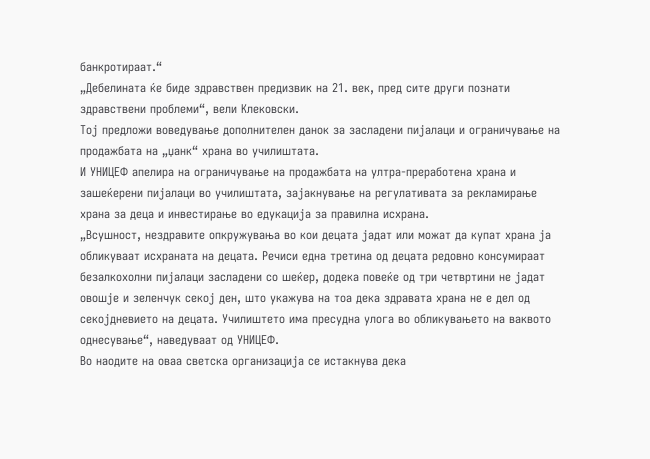банкротираат.“
„Дебелината ќе биде здравствен предизвик на 21. век, пред сите други познати здравствени проблеми“, вели Клековски.
Тој предложи воведување дополнителен данок за засладени пијалаци и ограничување на продажбата на „џанк“ храна во училиштата.
И УНИЦЕФ апелира на ограничување на продажбата на ултра-преработена храна и зашеќерени пијалаци во училиштата, зајакнување на регулативата за рекламирање храна за деца и инвестирање во едукација за правилна исхрана.
„Всушност, нездравите опкружувања во кои децата јадат или можат да купат храна ја обликуваат исхраната на децата. Речиси една третина од децата редовно консумираат безалкохолни пијалаци засладени со шеќер, додека повеќе од три четвртини не јадат овошје и зеленчук секој ден, што укажува на тоа дека здравата храна не е дел од секојдневието на децата. Училиштето има пресудна улога во обликувањето на ваквото однесување“, наведуваат од УНИЦЕФ.
Во наодите на оваа светска организација се истакнува дека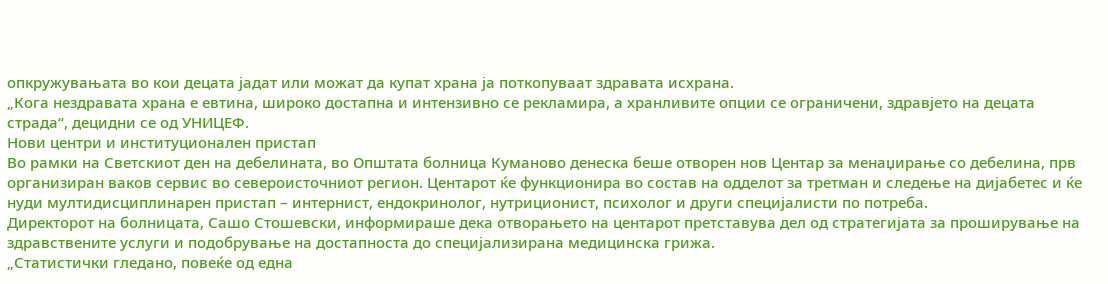опкружувањата во кои децата јадат или можат да купат храна ја поткопуваат здравата исхрана.
„Кога нездравата храна е евтина, широко достапна и интензивно се рекламира, а хранливите опции се ограничени, здравјето на децата страда“, децидни се од УНИЦЕФ.
Нови центри и институционален пристап
Во рамки на Светскиот ден на дебелината, во Општата болница Куманово денеска беше отворен нов Центар за менаџирање со дебелина, прв организиран ваков сервис во североисточниот регион. Центарот ќе функционира во состав на одделот за третман и следење на дијабетес и ќе нуди мултидисциплинарен пристап – интернист, ендокринолог, нутриционист, психолог и други специјалисти по потреба.
Директорот на болницата, Сашо Стошевски, информираше дека отворањето на центарот претставува дел од стратегијата за проширување на здравствените услуги и подобрување на достапноста до специјализирана медицинска грижа.
„Статистички гледано, повеќе од една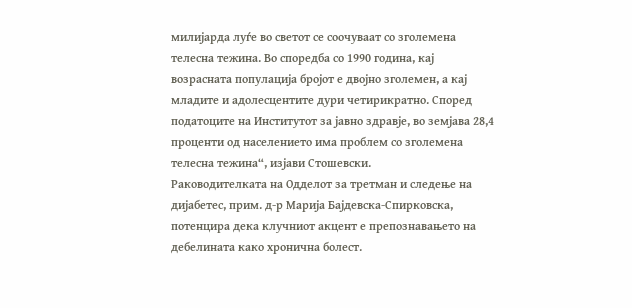милијарда луѓе во светот се соочуваат со зголемена телесна тежина. Во споредба со 1990 година, кај возрасната популација бројот е двојно зголемен, а кај младите и адолесцентите дури четирикратно. Според податоците на Институтот за јавно здравје, во земјава 28,4 проценти од населението има проблем со зголемена телесна тежина“, изјави Стошевски.
Раководителката на Одделот за третман и следење на дијабетес, прим. д-р Марија Бајдевска-Спирковска, потенцира дека клучниот акцент е препознавањето на дебелината како хронична болест.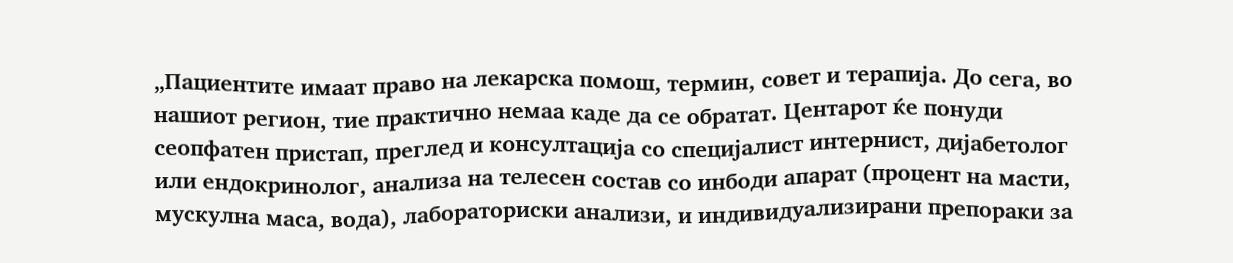„Пациентите имаат право на лекарска помош, термин, совет и терапија. До сега, во нашиот регион, тие практично немаа каде да се обратат. Центарот ќе понуди сеопфатен пристап, преглед и консултација со специјалист интернист, дијабетолог или ендокринолог, анализа на телесен состав со инбоди апарат (процент на масти, мускулна маса, вода), лабораториски анализи, и индивидуализирани препораки за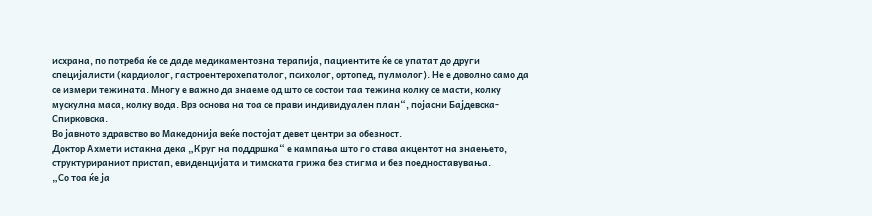исхрана, по потреба ќе се даде медикаментозна терапија, пациентите ќе се упатат до други специјалисти (кардиолог, гастроентерохепатолог, психолог, ортопед, пулмолог). Не е доволно само да се измери тежината. Многу е важно да знаеме од што се состои таа тежина колку се масти, колку мускулна маса, колку вода. Врз основа на тоа се прави индивидуален план“, појасни Бајдевска-Спирковска.
Во јавното здравство во Македонија веќе постојат девет центри за обезност.
Доктор Ахмети истакна дека „Круг на поддршка“ е кампања што го става акцентот на знаењето, структурираниот пристап, евиденцијата и тимската грижа без стигма и без поедноставувања.
„Со тоа ќе ја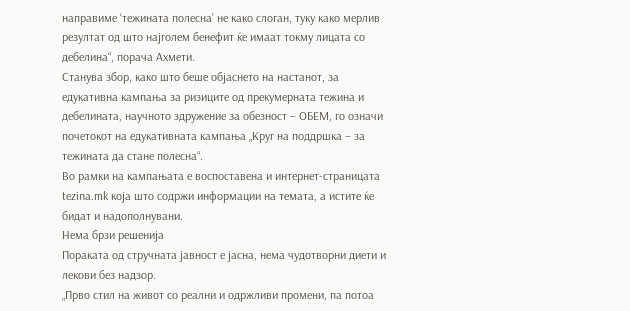направиме ‘тежината полесна’ не како слоган, туку како мерлив резултат од што најголем бенефит ќе имаат токму лицата со дебелина“, порача Ахмети.
Станува збор, како што беше објаснето на настанот, за едукативна кампања за ризиците од прекумерната тежина и дебелината, научното здружение за обезност – ОБЕМ, го означи почетокот на едукативната кампања „Круг на поддршка – за тежината да стане полесна“.
Во рамки на кампањата е воспоставена и интернет-страницата tezina.mk која што содржи информации на темата, а истите ќе бидат и надополнувани.
Нема брзи решенија
Пораката од стручната јавност е јасна, нема чудотворни диети и лекови без надзор.
„Прво стил на живот со реални и одржливи промени, па потоа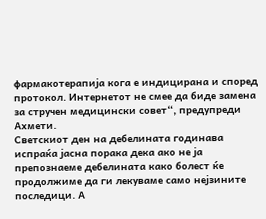фармакотерапија кога е индицирана и според протокол. Интернетот не смее да биде замена за стручен медицински совет“, предупреди Ахмети.
Светскиот ден на дебелината годинава испраќа јасна порака дека ако не ја препознаеме дебелината како болест ќе продолжиме да ги лекуваме само нејзините последици. А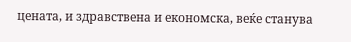цената, и здравствена и економска, веќе станува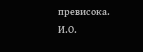превисока.
И.О.